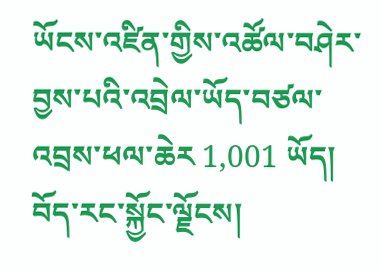ཡོངས་འཛིན་གྱིས་འཚོལ་བཤེར་བྱས་པའི་འབྲེལ་ཡོད་བཙལ་འབྲས་ཕལ་ཆེར 1,001 ཡོད།
བོད་རང་སྐྱོང་ལྗོངས།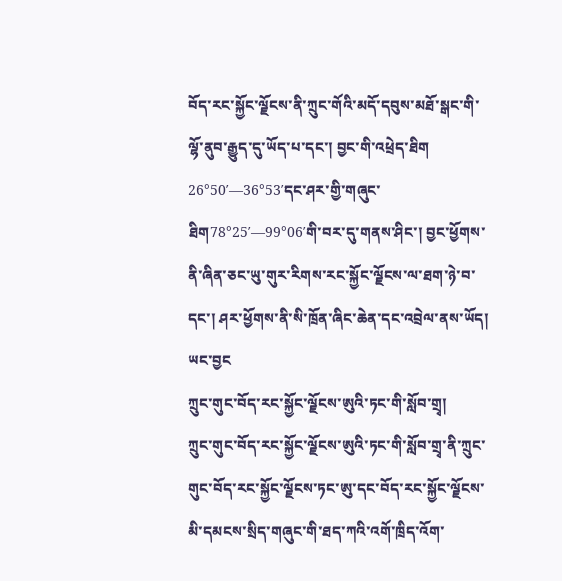བོད་རང་སྐྱོང་ལྗོངས་ནི་ཀྲུང་གོའི་མདོ་དབུས་མཐོ་སྒང་གི་ལྷོ་ནུབ་རྒྱུད་དུ་ཡོད་པ་དང་། བྱང་གི་འཕྲེད་ཐིག 26°50′—36°53′དང་ཤར་གྱི་གཞུང་ཐིག78°25′—99°06′གི་བར་དུ་གནས་ཤིང་། བྱང་ཕྱོགས་ནི་ཞིན་ཅང་ཡུ་གུར་རིགས་རང་སྐྱོང་ལྗོངས་ལ་ཐག་ཉེ་བ་དང་། ཤར་ཕྱོགས་ནི་སི་ཁྲོན་ཞིང་ཆེན་དང་འབྲེལ་ནས་ཡོད། ཡང་བྱང
ཀྲུང་གུང་བོད་རང་སྐྱོང་ལྗོངས་ཨུའི་ཏང་གི་སློབ་གྲྭ།
ཀྲུང་གུང་བོད་རང་སྐྱོང་ལྗོངས་ཨུའི་ཏང་གི་སློབ་གྲྭ་ནི་ཀྲུང་གུང་བོད་རང་སྐྱོང་ལྗོངས་ཏང་ཨུ་དང་བོད་རང་སྐྱོང་ལྗོངས་མི་དམངས་སྲིད་གཞུང་གི་ཐད་ཀའི་འགོ་ཁྲིད་འོག་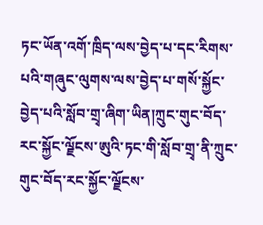ཏང་ཡོན་འགོ་ཁྲིད་ལས་བྱེད་པ་དང་རིགས་པའི་གཞུང་ལུགས་ལས་བྱེད་པ་གསོ་སྐྱོང་བྱེད་པའི་སློབ་གྲྭ་ཞིག་ཡིན།ཀྲུང་གུང་བོད་རང་སྐྱོང་ལྗོངས་ཨུའི་ཏང་གི་སློབ་གྲྭ་ནི་ཀྲུང་གུང་བོད་རང་སྐྱོང་ལྗོངས་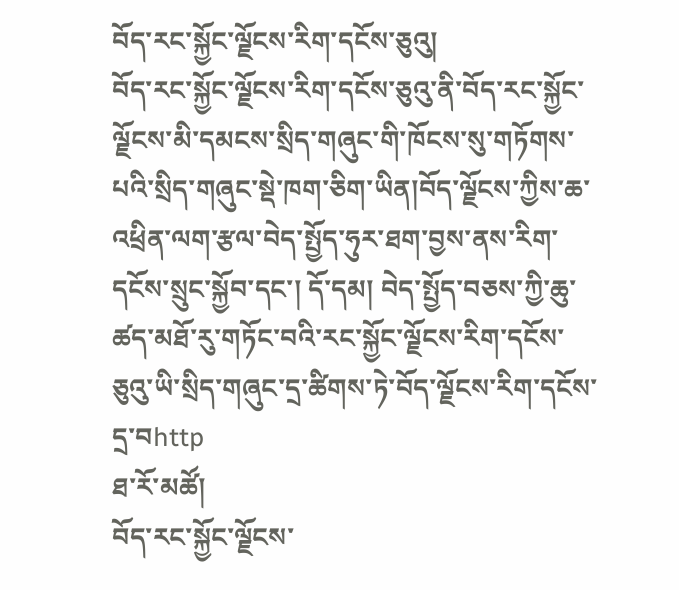བོད་རང་སྐྱོང་ལྗོངས་རིག་དངོས་ཅུའུ།
བོད་རང་སྐྱོང་ལྗོངས་རིག་དངོས་ཅུའུ་ནི་བོད་རང་སྐྱོང་ལྗོངས་མི་དམངས་སྲིད་གཞུང་གི་ཁོངས་སུ་གཏོགས་པའི་སྲིད་གཞུང་སྡེ་ཁག་ཅིག་ཡིན།བོད་ལྗོངས་ཀྱིས་ཆ་འཕྲིན་ལག་རྩལ་བེད་སྤྱོད་ཧུར་ཐག་བྱས་ནས་རིག་དངོས་སྲུང་སྐྱོབ་དང་། དོ་དམ། བེད་སྤྱོད་བཅས་ཀྱི་ཆུ་ཚད་མཐོ་རུ་གཏོང་བའི་རང་སྐྱོང་ལྗོངས་རིག་དངོས་ཅུའུ་ཡི་སྲིད་གཞུང་དྲ་ཚིགས་ཏེ་བོད་ལྗོངས་རིག་དངོས་དྲ་བhttp
ཐ་རོ་མཚོ།
བོད་རང་སྐྱོང་ལྗོངས་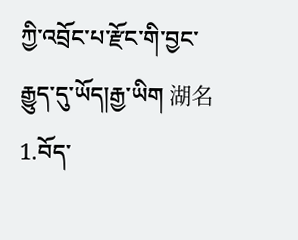ཀྱི་འབྲོང་པ་རྫོང་གི་བྱང་རྒྱུད་དུ་ཡོད།རྒྱ་ཡིག 湖名 1.བོད་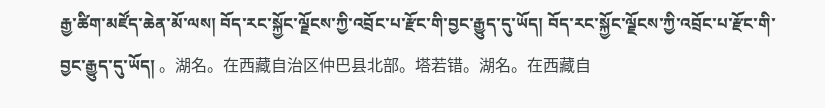རྒྱ་ཚིག་མཛོད་ཆེན་མོ་ལས། བོད་རང་སྐྱོང་ལྗོངས་ཀྱི་འབྲོང་པ་རྫོང་གི་བྱང་རྒྱུད་དུ་ཡོད། བོད་རང་སྐྱོང་ལྗོངས་ཀྱི་འབྲོང་པ་རྫོང་གི་བྱང་རྒྱུད་དུ་ཡོད། 。湖名。在西藏自治区仲巴县北部。塔若错。湖名。在西藏自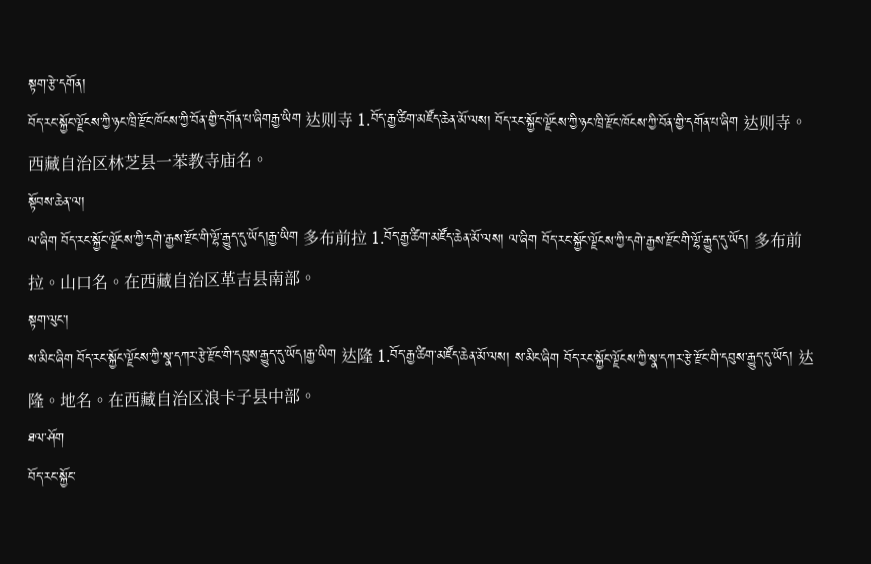སྟག་རྩེ་དགོན།
བོད་རང་སྐྱོང་ལྗོངས་ཀྱི་ཉང་ཁྲི་རྫོང་ཁོངས་ཀྱི་བོན་གྱི་དགོན་པ་ཞིགརྒྱ་ཡིག 达则寺 1.བོད་རྒྱ་ཚིག་མཛོད་ཆེན་མོ་ལས། བོད་རང་སྐྱོང་ལྗོངས་ཀྱི་ཉང་ཁྲི་རྫོང་ཁོངས་ཀྱི་བོན་གྱི་དགོན་པ་ཞིག 达则寺。西藏自治区林芝县一苯教寺庙名。
སྟོབས་ཆེན་ལ།
ལ་ཞིག བོད་རང་སྐྱོང་ལྗོངས་ཀྱི་དགེ་རྒྱས་རྫོང་གི་ལྷོ་རྒྱུད་དུ་ཡོད།རྒྱ་ཡིག 多布前拉 1.བོད་རྒྱ་ཚིག་མཛོད་ཆེན་མོ་ལས། ལ་ཞིག བོད་རང་སྐྱོང་ལྗོངས་ཀྱི་དགེ་རྒྱས་རྫོང་གི་ལྷོ་རྒྱུད་དུ་ཡོད། 多布前拉。山口名。在西藏自治区革吉县南部。
སྟག་ལུང་།
ས་མིང་ཞིག བོད་རང་སྐྱོང་ལྗོངས་ཀྱི་སྣ་དཀར་རྩེ་རྫོང་གི་དབུས་རྒྱུད་དུ་ཡོད།རྒྱ་ཡིག 达隆 1.བོད་རྒྱ་ཚིག་མཛོད་ཆེན་མོ་ལས། ས་མིང་ཞིག བོད་རང་སྐྱོང་ལྗོངས་ཀྱི་སྣ་དཀར་རྩེ་རྫོང་གི་དབུས་རྒྱུད་དུ་ཡོད། 达隆。地名。在西藏自治区浪卡子县中部。
ཐལ་ཤོག
བོད་རང་སྐྱོང་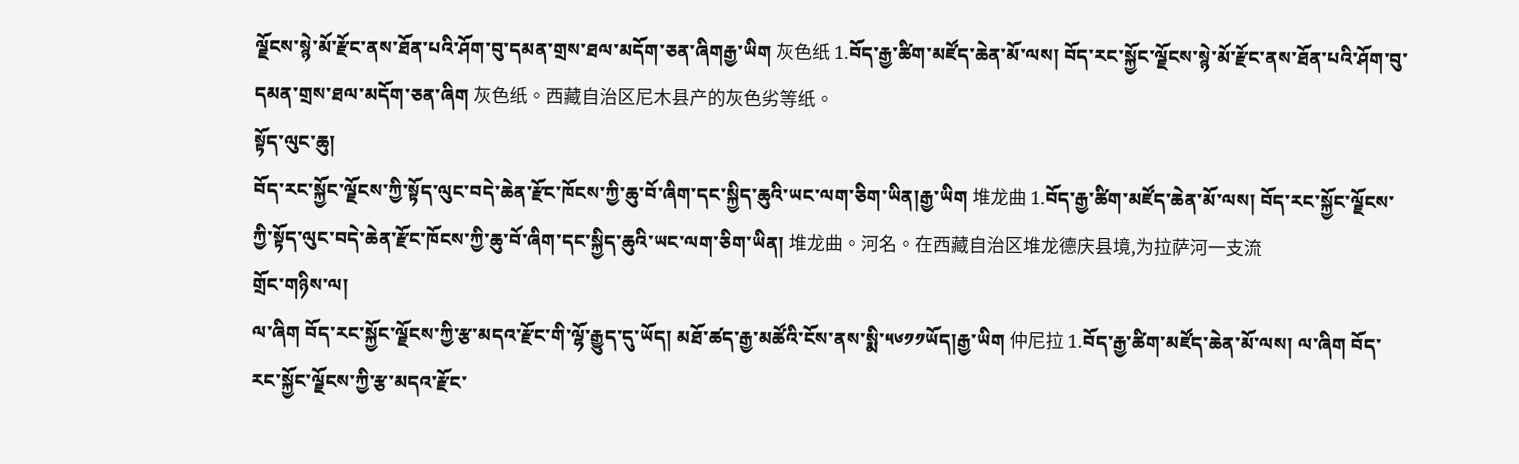ལྗོངས་སྙེ་མོ་རྫོང་ནས་ཐོན་པའི་ཤོག་བུ་དམན་གྲས་ཐལ་མདོག་ཅན་ཞིགརྒྱ་ཡིག 灰色纸 1.བོད་རྒྱ་ཚིག་མཛོད་ཆེན་མོ་ལས། བོད་རང་སྐྱོང་ལྗོངས་སྙེ་མོ་རྫོང་ནས་ཐོན་པའི་ཤོག་བུ་དམན་གྲས་ཐལ་མདོག་ཅན་ཞིག 灰色纸。西藏自治区尼木县产的灰色劣等纸。
སྟོད་ལུང་ཆུ།
བོད་རང་སྐྱོང་ལྗོངས་ཀྱི་སྟོད་ལུང་བདེ་ཆེན་རྫོང་ཁོངས་ཀྱི་ཆུ་བོ་ཞིག་དང་སྐྱིད་ཆུའི་ཡང་ལག་ཅིག་ཡིན།རྒྱ་ཡིག 堆龙曲 1.བོད་རྒྱ་ཚིག་མཛོད་ཆེན་མོ་ལས། བོད་རང་སྐྱོང་ལྗོངས་ཀྱི་སྟོད་ལུང་བདེ་ཆེན་རྫོང་ཁོངས་ཀྱི་ཆུ་བོ་ཞིག་དང་སྐྱིད་ཆུའི་ཡང་ལག་ཅིག་ཡིན། 堆龙曲。河名。在西藏自治区堆龙德庆县境,为拉萨河一支流
གྲོང་གཉིས་ལ།
ལ་ཞིག བོད་རང་སྐྱོང་ལྗོངས་ཀྱི་རྩ་མདའ་རྫོང་གི་ལྷོ་རྒྱུད་དུ་ཡོད། མཐོ་ཚད་རྒྱ་མཚོའི་ངོས་ནས་སྨི་༥༦༡༡ཡོད།རྒྱ་ཡིག 仲尼拉 1.བོད་རྒྱ་ཚིག་མཛོད་ཆེན་མོ་ལས། ལ་ཞིག བོད་རང་སྐྱོང་ལྗོངས་ཀྱི་རྩ་མདའ་རྫོང་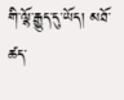གི་ལྷོ་རྒྱུད་དུ་ཡོད། མཐོ་ཚད་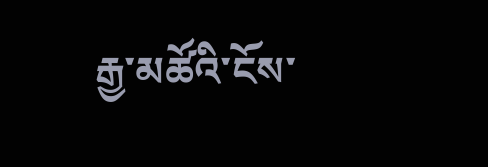རྒྱ་མཚོའི་ངོས་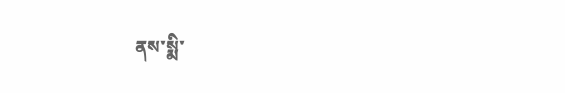ནས་སྨི་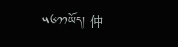༥༦༡༡ཡོད། 仲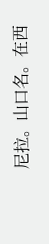尼拉。山口名。在西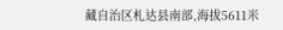藏自治区札达县南部,海拔5611米